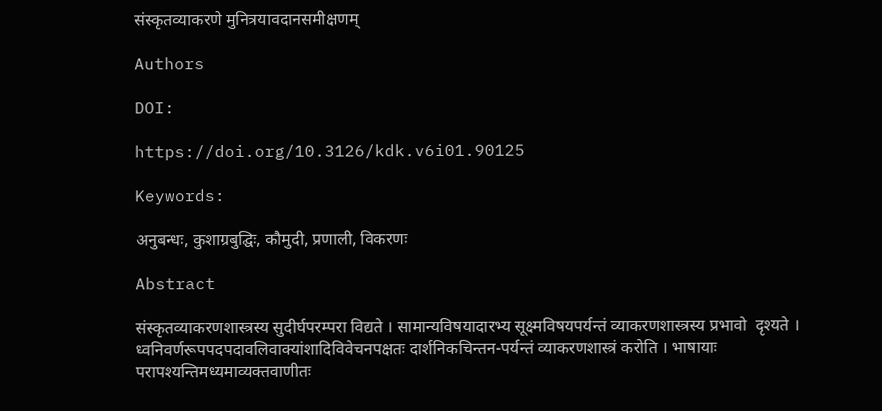संस्कृतव्याकरणे मुनित्रयावदानसमीक्षणम्

Authors

DOI:

https://doi.org/10.3126/kdk.v6i01.90125

Keywords:

अनुबन्धः, कुशाग्रबुद्घिः, कौमुदी, प्रणाली, विकरणः

Abstract

संस्कृतव्याकरणशास्त्रस्य सुदीर्घपरम्परा विद्यते । सामान्यविषयादारभ्य सूक्ष्मविषयपर्यन्तं व्याकरणशास्त्रस्य प्रभावो  दृश्यते । ध्वनिवर्णरूपपदपदावलिवाक्यांशादिविवेचनपक्षतः दार्शनिकचिन्तन-पर्यन्तं व्याकरणशास्त्रं करोति । भाषायाः परापश्यन्तिमध्यमाव्यक्तवाणीतः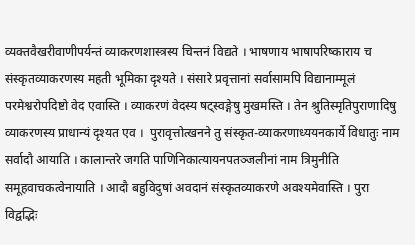व्यक्तवैखरीवाणीपर्यन्तं व्याकरणशास्त्रस्य चिन्तनं विद्यते । भाषणाय भाषापरिष्काराय च संस्कृतव्याकरणस्य महती भूमिका दृश्यते । संसारे प्रवृत्तानां सर्वासामपि विद्यानाम्मूलं परमेश्वरोपदिष्टो वेद एवास्ति । व्याकरणं वेदस्य षट्स्वङ्गेषु मुखमस्ति । तेन श्रुतिस्मृतिपुराणादिषु व्याकरणस्य प्राधान्यं दृश्यत एव ।  पुरावृत्तोत्खनने तु संस्कृत-व्याकरणाध्ययनकार्ये विधातुः नाम सर्वादौ आयाति । कालान्तरे जगति पाणिनिकात्यायनपतञ्जलीनां नाम त्रिमुनीति समूहवाचकत्वेनायाति । आदौ बहुविदुषां अवदानं संस्कृतव्याकरणे अवश्यमेवास्ति । पुरा विद्वद्भिः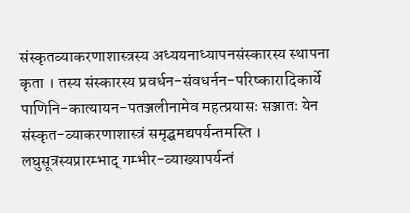संस्कृतव्याकरणाशास्त्रस्य अध्ययनाध्यापनसंस्कारस्य स्थापना कृता । तस्य संस्कारस्य प्रवर्धन-संवधर्नन-परिष्कारादिकार्ये पाणिनि-कात्यायन-पतञ्जलीनामेव महत्प्रयासः सञ्जातः येन संस्कृत-व्याकरणाशास्त्रं समृद्घमद्यपर्यन्तमस्ति । लघुसूत्रस्यप्रारम्भाद् गम्भीर-व्याख्यापर्यन्तं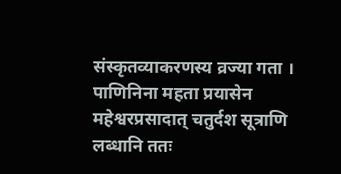संस्कृतव्याकरणस्य व्रज्या गता । पाणिनिना महता प्रयासेन महेश्वरप्रसादात् चतुर्दश सूत्राणि लब्धानि ततः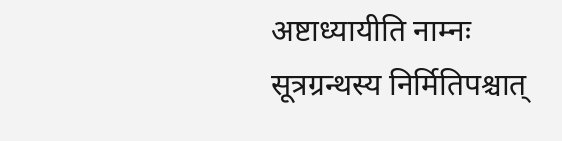अष्टाध्यायीति नाम्नः सूत्रग्रन्थस्य निर्मितिपश्चात्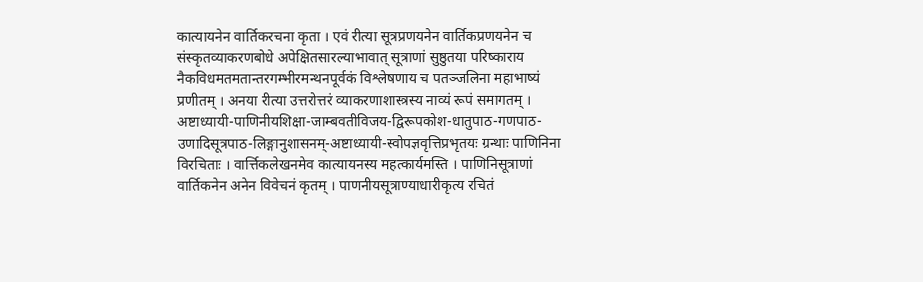कात्यायनेन वार्तिकरचना कृता । एवं रीत्या सूत्रप्रणयनेन वार्तिकप्रणयनेन च संस्कृतव्याकरणबोधे अपेक्षितसारल्याभावात् सूत्राणां सुष्ठुतया परिष्काराय नैकविधमतमतान्तरगम्भीरमन्थनपूर्वकं विश्लेषणाय च पतञ्जलिना महाभाष्यं प्रणीतम् । अनया रीत्या उत्तरोत्तरं व्याकरणाशास्त्रस्य नाव्यं रूपं समागतम् । अष्टाध्यायी-पाणिनीयशिक्षा-जाम्बवतीविजय-द्विरूपकोश-धातुपाठ-गणपाठ-उणादिसूत्रपाठ-लिङ्गानुशासनम्-अष्टाध्यायी-स्वोपज्ञवृत्तिप्रभृतयः ग्रन्थाः पाणिनिना विरचिताः । वार्त्तिकलेखनमेव कात्यायनस्य महत्कार्यमस्ति । पाणिनिसूत्राणां वार्तिकनेन अनेन विवेचनं कृतम् । पाणनीयसूत्राण्याधारीकृत्य रचितं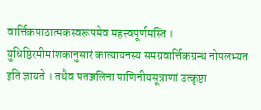वार्त्तिकपाठात्मकस्वरूपमेव महत्त्वपूर्णमस्ति । युधिष्ठिरमीमांशकानुसारं कात्यायनस्य समग्रवार्त्तिकग्रन्थ नोपलभ्यत इति ज्ञायते । तथैव पतञ्जलिना पाणिनीयसूत्राणां उत्कृष्टा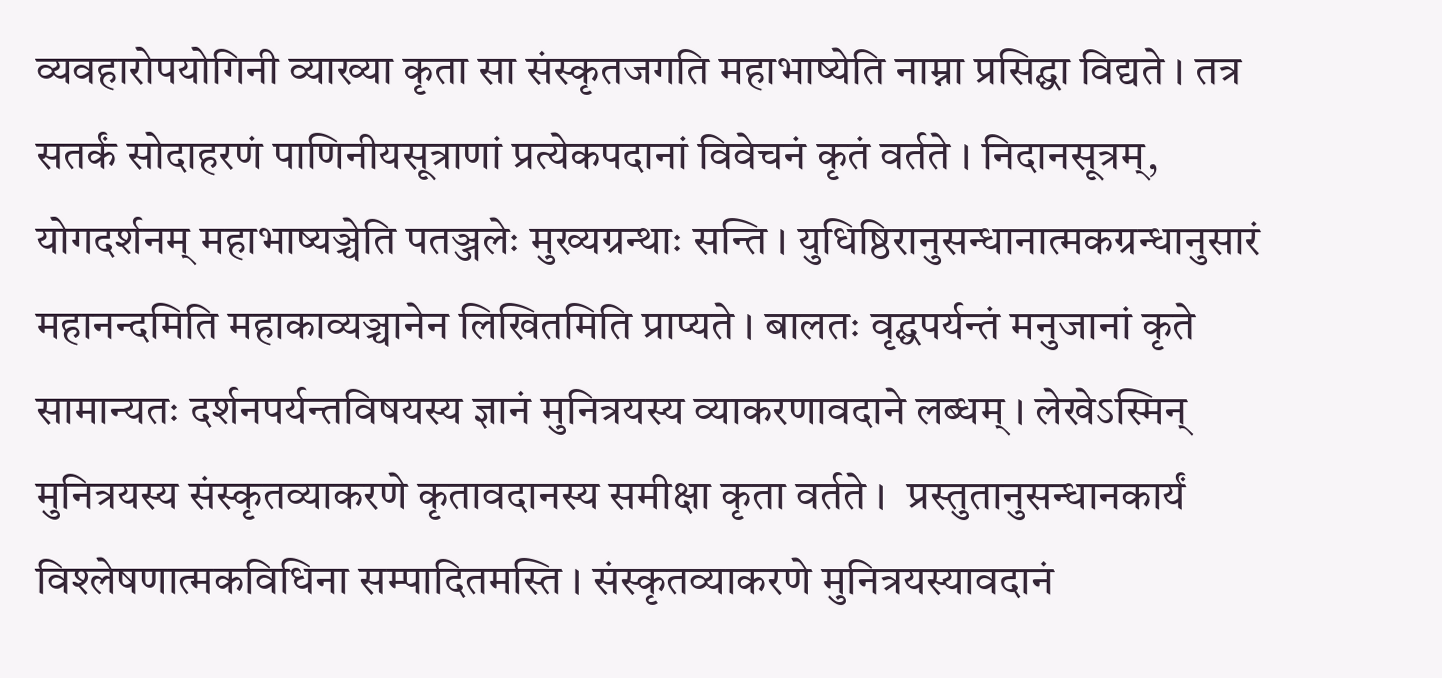व्यवहारोपयोगिनी व्याख्या कृता सा संस्कृतजगति महाभाष्येति नाम्ना प्रसिद्घा विद्यते । तत्र सतर्कं सोदाहरणं पाणिनीयसूत्राणां प्रत्येकपदानां विवेचनं कृतं वर्तते । निदानसूत्रम्, योगदर्शनम् महाभाष्यञ्चेति पतञ्जलेः मुख्यग्रन्थाः सन्ति । युधिष्ठिरानुसन्धानात्मकग्रन्धानुसारं महानन्दमिति महाकाव्यञ्चानेन लिखितमिति प्राप्यते । बालतः वृद्घपर्यन्तं मनुजानां कृते सामान्यतः दर्शनपर्यन्तविषयस्य ज्ञानं मुनित्रयस्य व्याकरणावदाने लब्धम् । लेखेऽस्मिन् मुनित्रयस्य संस्कृतव्याकरणे कृतावदानस्य समीक्षा कृता वर्तते ।  प्रस्तुतानुसन्धानकार्यं विश्लेषणात्मकविधिना सम्पादितमस्ति । संस्कृतव्याकरणे मुनित्रयस्यावदानं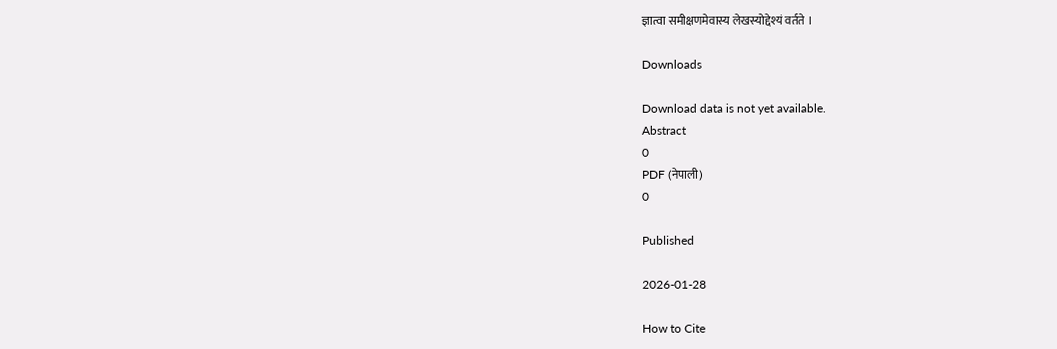ज्ञात्वा समीक्षणमेवास्य लेखस्योद्देश्यं वर्तते ।

Downloads

Download data is not yet available.
Abstract
0
PDF (नेपाली)
0

Published

2026-01-28

How to Cite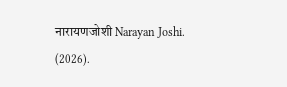नारायणजोशी Narayan Joshi. (2026).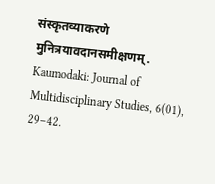संस्कृतव्याकरणे मुनित्रयावदानसमीक्षणम्. Kaumodaki: Journal of Multidisciplinary Studies, 6(01), 29–42.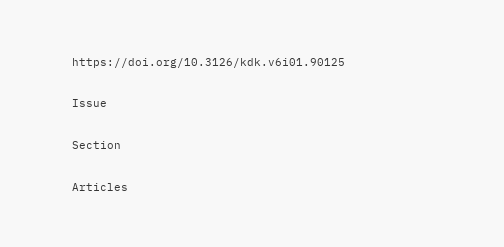https://doi.org/10.3126/kdk.v6i01.90125

Issue

Section

Articles